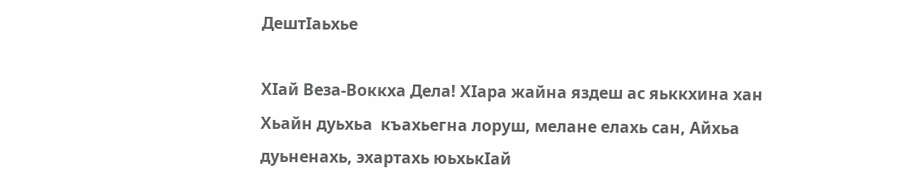ДештIаьхье

ХIай Веза-Воккха Дела! ХIара жайна яздеш ас яьккхина хан Хьайн дуьхьа  къахьегна лоруш, мелане елахь сан, Айхьа дуьненахь, эхартахь юьхькIай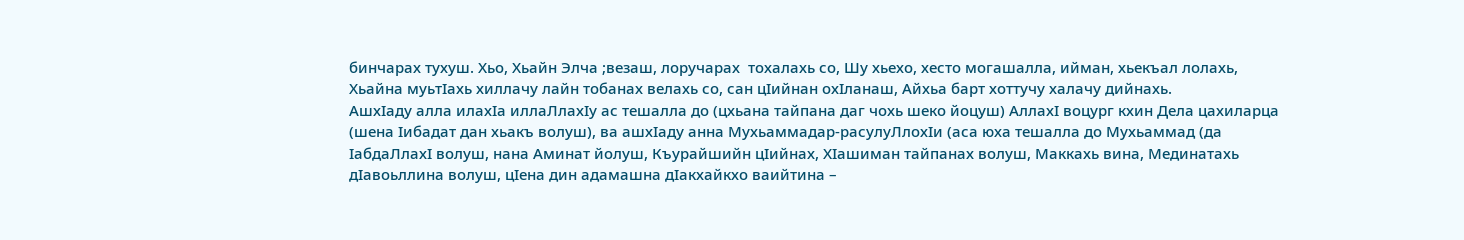бинчарах тухуш. Хьо, Хьайн Элча ;везаш, лоручарах  тохалахь со, Шу хьехо, хесто могашалла, ийман, хьекъал лолахь, Хьайна муьтIахь хиллачу лайн тобанах велахь со, сан цIийнан охIланаш, Айхьа барт хоттучу халачу дийнахь.
АшхIаду алла илахIа иллаЛлахIу ас тешалла до (цхьана тайпана даг чохь шеко йоцуш) АллахI воцург кхин Дела цахиларца (шена Iибадат дан хьакъ волуш), ва ашхIаду анна Мухьаммадар-расулуЛлохIи (аса юха тешалла до Мухьаммад (да IабдаЛлахI волуш, нана Аминат йолуш, Къурайшийн цIийнах, ХIашиман тайпанах волуш, Маккахь вина, Мединатахь дIавоьллина волуш, цIена дин адамашна дIакхайкхо ваийтина –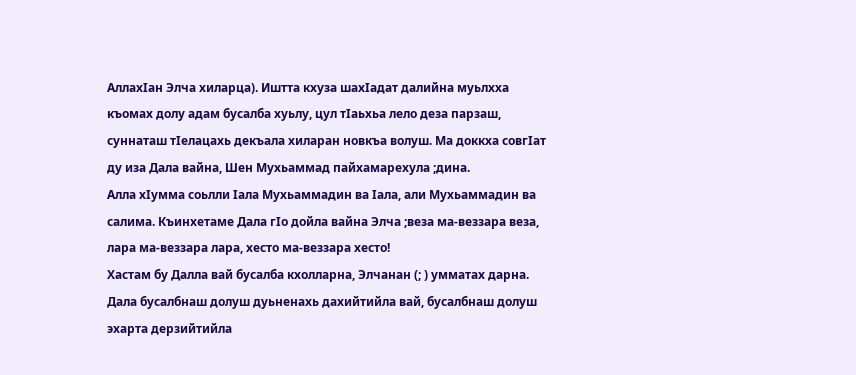АллахIан Элча хиларца). Иштта кхуза шахIадат далийна муьлхха къомах долу адам бусалба хуьлу, цул тIаьхьа лело деза парзаш, суннаташ тIелацахь декъала хиларан новкъа волуш. Ма доккха совгIат ду иза Дала вайна, Шен Мухьаммад пайхамарехула ;дина.
Алла хIумма соьлли Iала Мухьаммадин ва Iала, али Мухьаммадин ва салима. Къинхетаме Дала гIо дойла вайна Элча ;веза ма-веззара веза, лара ма-веззара лара, хесто ма-веззара хесто!
Хастам бу Далла вай бусалба кхолларна, Элчанан (; ) умматах дарна. Дала бусалбнаш долуш дуьненахь дахийтийла вай, бусалбнаш долуш эхарта дерзийтийла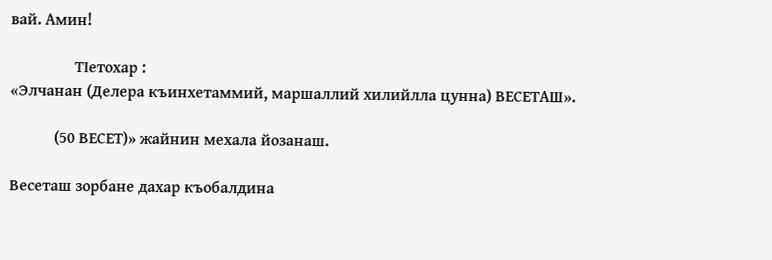вай. Амин!

                ТIетохар :
«Элчанан (Делера къинхетаммий, маршаллий хилийлла цунна) ВЕСЕТАШ».

           (50 ВЕСЕТ)» жайнин мехала йозанаш.

Весеташ зорбане дахар къобалдина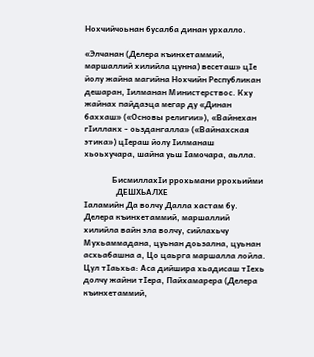Нохчийчоьнан бусалба динан урхалло.

«Элчанан (Делера къинхетаммий, маршаллий хилийла цунна) весеташ» цIе йолу жайна магийна Нохчийн Республикан дешаран, Iилманан Министерствос. Кху жайнах пайдаэца мегар ду «Динан баххаш» («Основы религии»), «Вайнехан гIиллакх - оьздангалла» («Вайнахская этика») цIераш йолу Iилманаш хьоьхучара, шайна уьш Iамочара, аьлла.

              БисмиллахIи ррохьмани ррохьийми
                ДЕШХЬАЛХЕ
Iаламийн Да волчу Далла хастам бу. Делера къинхетаммий, маршаллий хилийла вайн эла волчу, сийлахьчу Мухьаммадана, цуьнан доьзална, цуьнан асхьабашна а, Цо цаьрга маршалла лойла.
Цул тIаьхьа: Аса дийшира хьадисаш тIехь долчу жайни тIера, Пайхамарера (Делера къинхетаммий,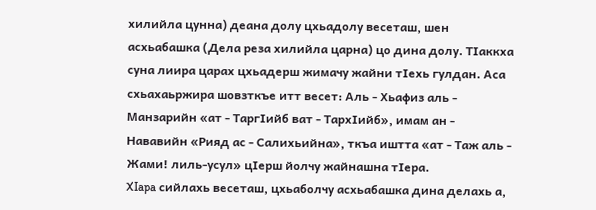хилийла цунна) деана долу цхьадолу весеташ, шен асхьабашка (Дела реза хилийла царна) цо дина долу. ТIаккха суна лиира царах цхьадерш жимачу жайни тIехь гулдан. Аса схьахаьржира шовзткъе итт весет: Аль - Хьафиз аль - Манзарийн «ат - ТаргIийб ват - ТархIийб», имам ан - Нававийн «Рияд ас - Салихьийна», ткъа иштта «ат - Таж аль - Жами! лиль-усул» цIерш йолчу жайнашна тIера.
XIapa сийлахь весеташ, цхьаболчу асхьабашка дина делахь а,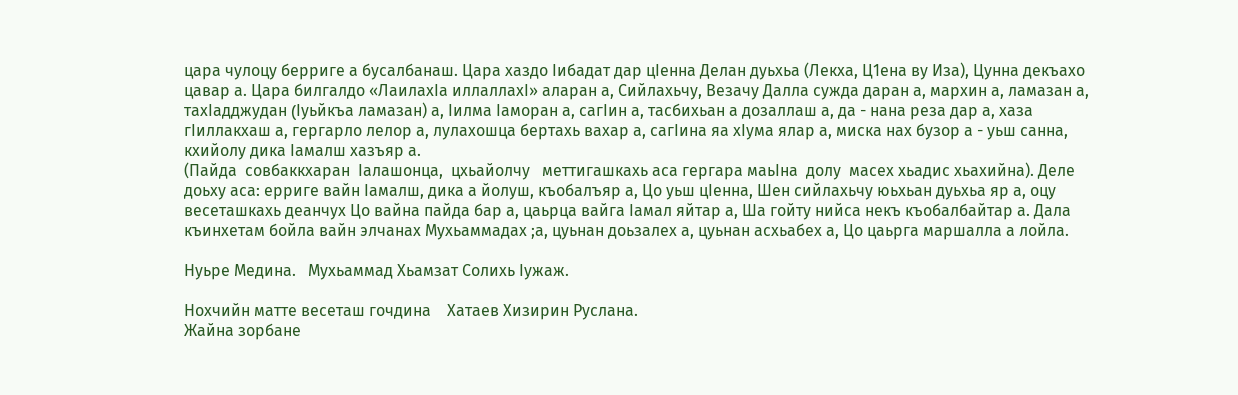цара чулоцу берриге а бусалбанаш. Цара хаздо Iибадат дар цIенна Делан дуьхьа (Лекха, Ц1ена ву Иза), Цунна декъахо цавар а. Цара билгалдо «ЛаилахIа иллаллахI» аларан а, Сийлахьчу, Везачу Далла сужда даран а, мархин а, ламазан а, тахIадджудан (Iуьйкъа ламазан) а, Iилма Iаморан а, сагIин а, тасбихьан а дозаллаш а, да - нана реза дар а, хаза гIиллакхаш а, гергарло лелор а, лулахошца бертахь вахар а, сагIина яа хIума ялар а, миска нах бузор а - уьш санна, кхийолу дика Iамалш хазъяр а.
(Пайда  совбаккхаран  Iалашонца,  цхьайолчу   меттигашкахь аса гергара маьIна  долу  масех хьадис хьахийна). Деле доьху аса: ерриге вайн Iамалш, дика а йолуш, къобалъяр а, Цо уьш цIенна, Шен сийлахьчу юьхьан дуьхьа яр а, оцу весеташкахь деанчух Цо вайна пайда бар а, цаьрца вайга Iамал яйтар а, Ша гойту нийса некъ къобалбайтар а. Дала къинхетам бойла вайн элчанах Мухьаммадах ;а, цуьнан доьзалех а, цуьнан асхьабех а, Цо цаьрга маршалла а лойла.

Нуьре Медина.   Мухьаммад Хьамзат Солихь Iужаж.

Нохчийн матте весеташ гочдина    Хатаев Хизирин Руслана.
Жайна зорбане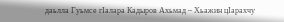даьлла Гуьмсе гIалара Кадыров Ахьмад – Хьажин цIарахчу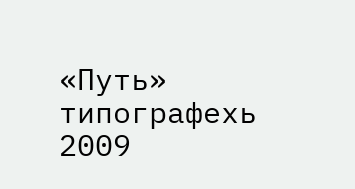«Путь» типографехь 2009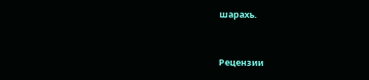шарахь.


Рецензии